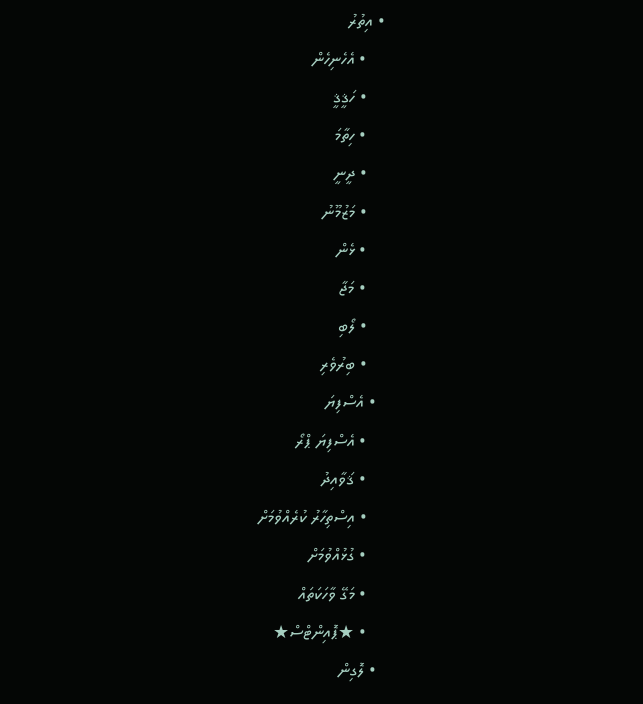• އިތުރު
    • އެހެނިހެން
    • ހަޤީޤީ
    • ހިތާމަ
    • ދީނީ
    • މަޒުމޫނު
    • ޅެން
    • މަޖާ
    • ލޯބި
    • ބިރުވެރި
  • އެސްފިޔަ
    • އެސްފިޔަ ޕްރޯ
    • ޤަވާއިދު
    • އިސްތިހާރު ކުރެއްވުމަށް
    • ގުޅުއްވުމަށް
    • މަގޭ ވާހަކަތައް
    • ★ޕޮއިންޓްސް★
  • ލޮގިން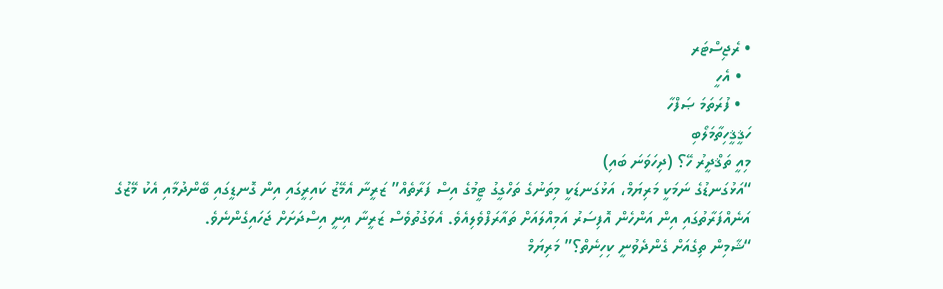• ރެޖިސްޓަރ
  • އެހީ
  • ފުރަތަމަ ޞަފްހާ
ހަޤީޤީހިތާމަލޯބި
މިއީ ތަޤްދީރު ހޭ؟ (ދިހަވަނަ ބައި)
“އަޅުގަނޑުގެ ނަމަކީ މަރިޔަމް، އަޅުގަނޑަކީ މިތަނުގެ ތަހްގީގު ޓީމުގެ އިސް ފަރާތެއް” ޒަރީނާ އެމޭޒު ކައިރީގައި އިން ގޮނޑީގައި ބޭންދުމާއި އެކު މޭޒުގެ އަނެއްފަރާތުގައި އިން އަންހެން އޮފިސަރު އަމިއްލައަށް ތައާރަފްވެލިއެވެ. އެވަގުތުވެސް ޒަރީނާ އިނީ އިސްދަށަށް ޖަހައިގެންނެވެ.
“ޝާމިން ތިގެއަށް ގެންދެވުނީ ކިހިނެތް؟” މަރިޔަމް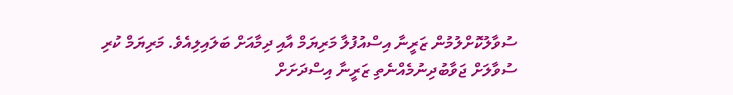ސުވާލުކޮށްލުމުން ޒަރީނާ އިސްއުފުލާ މަރިޔަމް އާއި ދިމާއަށް ބަލައިލިއެވެ. މަރިޔަމް ކުރި ސުވާލަށް ޖަވާބުދިނުމެއްނެތި ޒަރީނާ އިސްދަށަށް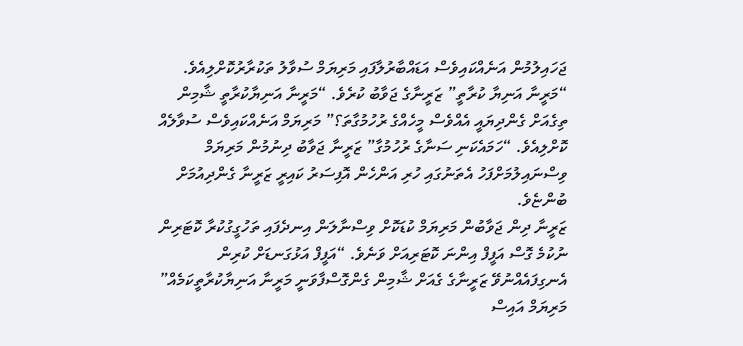ޖަހައިލުމުން އަނެއްކައިވެސް އަޑައްބާރުލާފައި މަރިޔަމް ސުވާލު ތަކުރާރުކޮށްލިއެވެ.
“މަރީނާ އަނިޔާ ކުރާތީ” ޒަރީނާގެ ޖަވާބު ކުރެވެ. “މަރީނާ އަނިޔާކުރާތީ ޝާމިން ތިގެއަށް ގެންދިޔައީ އެއްވެސް މީހެއްގެ ރުހުމުގާތަ؟” މަރިޔަމް އަނެއްކައިވެސް ސުވާލެއް ކޮށްލިއެވެ. “ހަމައެކަނި ސަނާގެ ރުހުމުގާ” ޒަރީނާ ޖަވާބު ދިނުމުން މަރިޔަމް ވިސްނައިލުމަށްފަހު އެތަނުގައި ހުރި އަންހެން އޮފިސަރު ކައިރީ ޒަރީނާ ގެންދިއުމަށް ބުންޏެވެ.
ޒަރީނާ ދިން ޖަވާބުން މަރިޔަމް ކުޑަކޮށް ވިސްނާލަން އިނދެފައި ތަހުގީގުކުރާ ކޮޓަރިން ނުކުމެ ގޮސް އަފީފް އިންނަ ކޮޓަރިއަށް ވަނެވެ. “އަފީފް އަޅުގަނޑަށް ކުރިން އެނގިފައެއްނުވޭ ޒަރީނާގެ ގެއަށް ޝާމިން ގެންގޮސްފާވަނީ މަރީނާ އަނިޔާކުރާތީކަމެއް” މަރިޔަމް އައިސް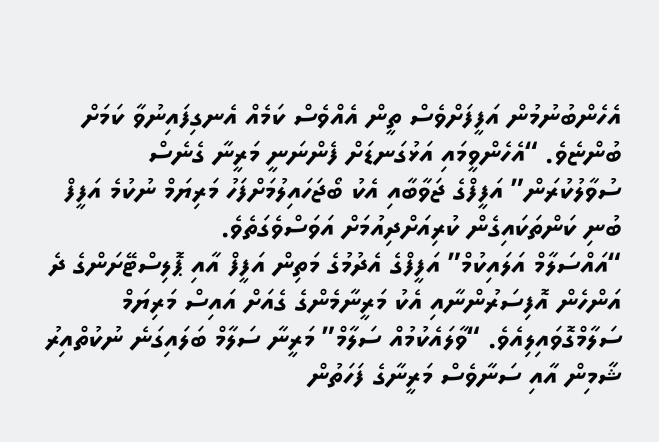އެހެންބުނުމުން އަފީފަށްވެސް ތީން އެއްވެސް ކަމެއް އެނގިފައިނުވާ ކަމަށް ބުންޏެވެ. “އެހެންވީމައި އަޅުގަނޑަށް ފެންނަނީ މަރީނާ ގެނެސް ސުވާލުކުރަން” އަފީފްގެ ޖަވާބާއި އެކު ބޯޖަހައިލުމަށްފަހު މަރިޔަމް ނުކުމެ އަފީފް ބުނި ކަންތަކައިގެން ކުރިއަށްދިއުމަށް އަވަސްވެގަތެވެ.
“އައްސަލާމް އަލައިކުމް” އަފީފްގެ އެދުމުގެ މަތިން އަފީފް އާއި ޕޮލިސްޓޭށަންގެ ދެ އަންހެން އޮފިސަރުންނާއި އެކު މަރީނާމެންގެ ގެއަށް އައިސް މަރިޔަމް ސަލާމްގޮވައިލިއެވެ. “ވާލައެކުމުއް ސަލާމް” މަރީނާ ސަލާމް ބަލައިގަނެ ނުކުތްއިރު ޝާމިން އާއި ސަނާވެސް މަރީނާގެ ފަހަތުން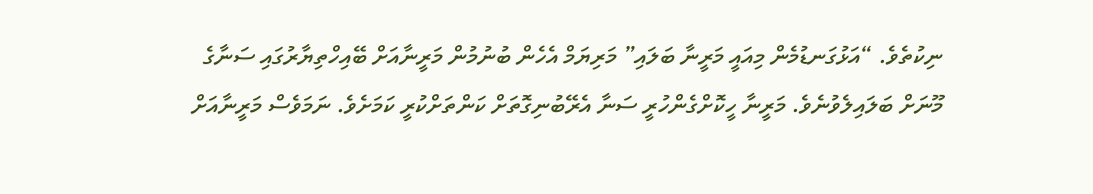ނިކުތެވެ. “އަޅުގަނޑުމެން މިއައީ މަރީނާ ބަލައި” މަރިޔަމް އެހެން ބުނުމުން މަރީނާއަށް ބޭއިހްތިޔާރުގައި ސަނާގެ މޫނަށް ބަލައިލެވުނެވެ. މަރީނާ ހީކޮށްގެންހުރީ ސަނާ އެރޭބުނިގޮތަށް ކަންތަށްކުރީ ކަމަށެވެ. ނަމަވެސް މަރީނާއަށް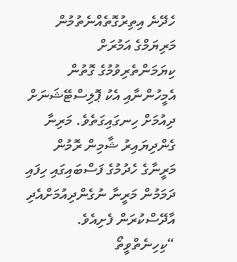ހެދޭނެ އިތިރުގޮތެއްނެތުމުން މަރިޔަމްގެ އަމުރަށް ކިޔަމަންތެރިވުމުގެ ގޮތުން އެމީހުންނާއި އެކު ޕޮލިސްޓޭޝަނަށް ދިއުމަށް ހިނގައިގަތެވެ. މަރިނާ ގެންދިޔައިރު ޝާމިން ރޮމުން މަރީނާގެ ހެދުމުގެ ފަސްބައިގައި ހިފައި ދަމަމުން މަރީނާ ނުގެންދިއުމަށްއެދި އާދޭސްކުރަން ފެށިއެވެ.
“ކިހިނެތްވީތޯ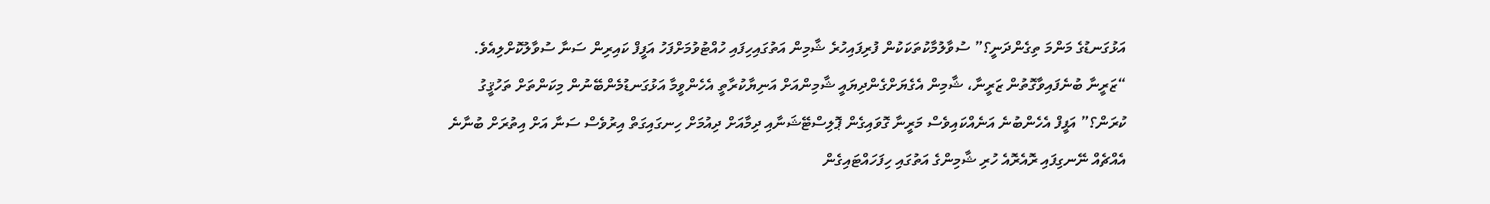އަޅުގަނޑުގެ މަންމަ ތިގެންދަނީ؟” ސުވާލުމާކުތަކަކުން ފުރިފައިހުރެ ޝާމިން އަތުގައިހިފައި ހުއްޓުވުމަށްފަހު އަފީފް ކައިރިން ސަނާ ސުވާލުކޮށްލިއެވެ. “ޒަރީނާ ބުނެފައިވާގޮތުން ޒަރީނާ، ޝާމިން އެގެޔަށްގެންދިޔައީ ޝާމިންއަށް އަނިޔާކުރާތީ އެހެންވީމާ އަޅުގަނޑުމެންބޭނުން މިކަންތަށް ތަހުޤީގު ކުރަން؟” އަފީފް އެހެންބުނެ އަނެއްކައިވެސް މަރީނާ ގޮވައިގެން ޕޮލިސްޓޭޝަނާއި ދިމާއަށް ދިއުމަށް ހިނގައިގަތް އިރުވެސް ސަނާ އަށް އިތުރަށް ބުނާނެ އެއްޗެއް ނޭނގިފައި ރޮއެރޮއެ ހުރި ޝާމިންގެ އަތުގައި ހިފަހައްޓައިގެން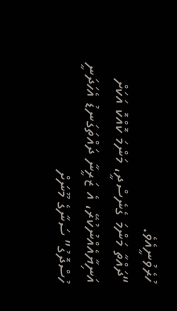ހުރެވުނީއެވެ.
“ދައްތާ މަންމަ ގެނެސްދީ، މަންމަ ކޮއްކޮ އަކަށް އަނިޔާއެއްނުކުރޭ، އެ ޒަރީނާ ދައްތަގަނޑު އެހަދަނީ ހުސްދޮގު” ސަނާގެ މޫނަށް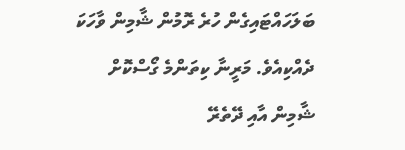ބަލަހައްޓައިގެން ހުރެ ރޮމުން ޝާމިން ވާހަކަ ދެއްކިއެވެ. މަރީނާ ކިތަންމެ ގޯސްކޮށް ޝާމިން އާއި ދޭތެރޭ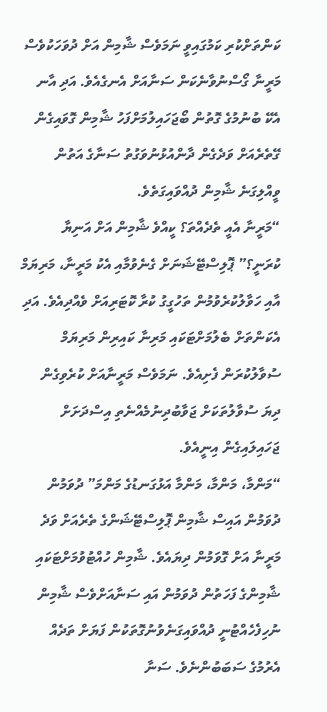ކަންތަށްކުރި ކަމުގައިވީ ނަމަވެސް ޝާމިން އަށް ދުވަހަކުވެސް މަރީނާ ގޯސްނުވާނެކަން ސަނާއަށް އެނގެއެވެ. އަދި އާނ އެކޭ ބުނުމުގެ ގޮތުން ބޯޖަހައިލުމަށްފަހު ޝާމިން ގޮވައިގެން ގޭތެރެއަށް ވަދެގެން ދާންއުޅުނުވަގުތު ސަނާގެ އަތުން ވީއްލިގަނެ ޝާމިން ދުއްވައިގަތެވެ.
“މަރީނާ އެއީ ތެދެއްތަ؟ ކީއްވެ ޝާމިން އަށް އަނިޔާ ކުރަނީ؟” ޕޮލިސްޓޭޝަނަށް ގެނެވުމާއި އެކު މަރީނާ، މަރިޔަމް އާއި ހަވާލުކުރެވުމުން ތަހުގީގު ކުރާ ކޮޓަރިއަށް ވެއްދިއެވެ. އަދި އެކަންތަށް ބެލުމަށްޓަކައި މަރިނާ ކައިރިން މަރިޔަމް ސުވާލުކުރަން ފެށިއެވެ. ނަމަވެސް މަރީނާއަށް ކުރެވިގެން ދިޔަ ސުވާލުތަކަށް ޖަވާބުދިނުމެއްނެތި އިސްދަށަށް ޖަހައިލައިގެން އިނީއެވެ.
“މަންމާ، މަންމާ، މަންމާ އަޅުގަނޑުގެ މަންމަ” ދުވަމުން ދުވަމުން އައިސް ޝާމިން ޕޮލިސްޓޭޝަންގެ ތެރެއަށް ވަދެ މަރީނާ އަށް ގޮވަމުން ދިޔައެވެ. ޝާމިން ހުއްޓުވުމަށްޓަކައި ޝާމިންގެ ފަހަތުން ދުވަމުން އައި ސަނާއަށްވެސް ޝާމިން ނުހިފެހެއްޓުނީ ދުއްވައިގަނެވުނުގޮތަކުން ފަޔަށް ތަދެއް އެރުމުގެ ސަބަބުންނެވެ. ސަނާ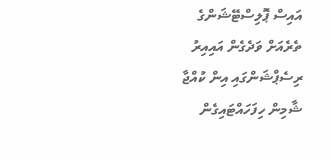އައިސް ޕޮލިސްޓޭޝަންގެ ތެރެއަށް ވަދެގެން އައިއިރު ރިސެޕްޝަންގައި އިން ކުއްޖާ ޝާމިން ހިފަހައްޓައިގެން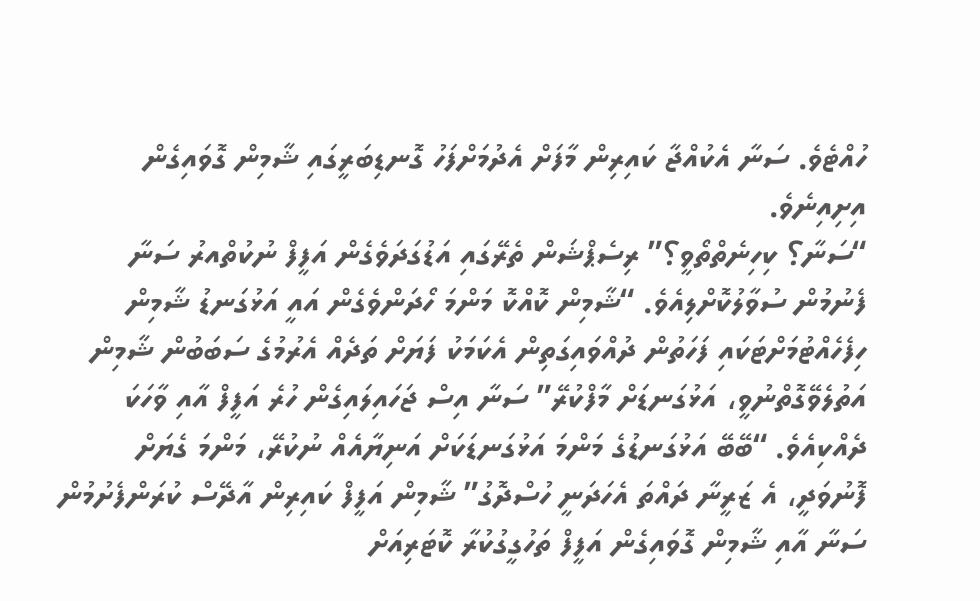ހުއްޓެވެ. ސަނާ އެކުއްޖާ ކައިރިން މާފަށް އެދުމަށްފަހު ގޮނޑިބަރީގައި ޝާމިން ގޮވައިގެން އިށިއިނެވެ.
“ސަނާ؟ ކިހިނެތްތޯވީ؟” ރިސެޕްޝަން ތެރޭގައި އަޑުގަދަވެގެން އަފީފް ނުކުތްއރު ސަނާ ފެނުމުން ސުވާލުކޮށްލިއެވެ. “ޝާމިން ކޮއްކޮ މަންމަ ހޯދަންވެގެން އައީ އަޅުގަނޑު ޝާމިން ހިފެހެއްޓުމަށްޓަކައި ފަހަތުން ދުއްވައިގަތިން އެކަމަކު ފަޔަށް ތަދެއް އެރުމުގެ ސަބަބުން ޝާމިން އަތުލެވޭގޮތްނުވީ، އަޅުގަނޑަށް މާފްކުރޭ” ސަނާ އިސް ޖަހައިލައިގެން ހުރެ އަފީފް އާއި ވާހަކަ ދެއްކިއެވެ. “ބޭބޭ އަޅުގަނޑުގެ މަންމަ އަޅުގަނޑަކަށް އަނިޔާއެއް ނުކުރޭ، މަންމަ ގެޔަށް ފޮނުވަދީ، އެ ޒަރީނާ ދައްތަ އެހަދަނީ ހުސްދޮގު” ޝާމިން އަފީފް ކައިރިން އާދޭސް ކުރަންފެށުމުން ސަނާ އާއި ޝާމިން ގޮވައިގެން އަފީފް ތަހުގީގުކުރާ ކޮޓަރިއަށް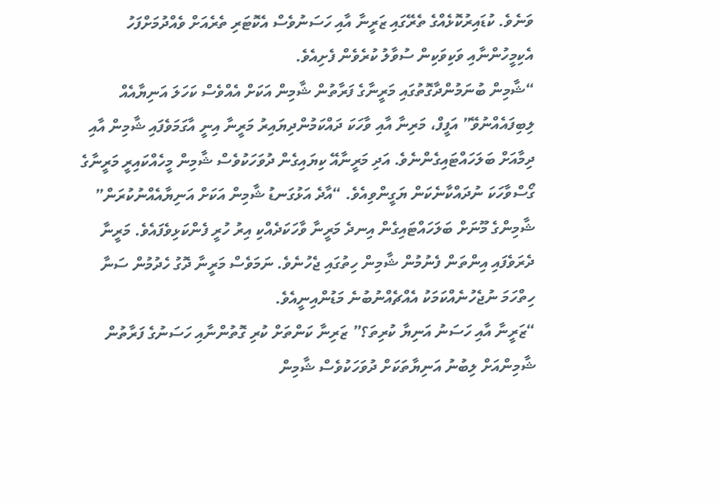ވަނެވެ. ކުޑައިރުކޮޅެއްގެ ތެރޭގައި ޒަރީނާ އާއި ހަސަނުވެސް އެކޮޓަރި ތެރެއަށް ވެއްދުމަށްފަހު އެކިމީހުންނާއި ވަކިވަކިން ސުވާލު ކުރެވެން ފެށިއެވެ.
“ޝާމިން ބުނަމުންދާގޮތުގައި މަރީނާގެ ފަރާތުން ޝާމިން އަކަށް އެއްވެސް ކަހަލަ އަނިޔާއެއް ލިބިފައެއްނުވޭ” އަފީފް، މަރިނާ އާއި ވާހަކަ ދައްކަމުންދިޔައިރު މަރީނާ އިނީ އާގަމަވެފައި ޝާމިން އާއި ދިމާއަށް ބަލަހައްޓައިގެންނެވެ. އަދި މަރީނާއޭ ކިޔައިގެން ދުވަހަކުވެސް ޝާމިން މީހެއްކައިރީ މަރީނާގެ ގޯސްވާހަކަ ނުދައްކާނެކަން ޔަގީންވިއެވެ. “އާދެ އަޅުގަނޑު ޝާމިން އަކަށް އަނިޔާއެއްނުކުރަން” ޝާމިންގެ މޫނަށް ބަލަހައްޓައިގެން އިނދެ މަރީނާ ވާހަކަދެއްކި އިރު ހުރީ ފެންކަޅިވެފައެވެ. މަރީނާ ދެރަވެފައި އިންތަން ފެނުމުން ޝާމިން ހިތުގައި ޖެހުނެވެ. ނަމަވެސް މަރީނާ ދޮގު ހެދުމުން ސަނާ ހިތްހަމަ ނުޖެހުނެއްކަމަކު އެއްޗެއްނުބުނެ މަޑުންއިނީއެވެ.
“ޒަރީނާ އާއި ހަސަނު އަނިޔާ ކުރިތަ؟” ޒަރިނާ ކަންތަށް ކުރި ގޮތުންނާއި ހަސަނުގެ ފަރާތުން ޝާމިންއަށް ލިބުނު އަނިޔާތަކަށް ދުވަހަކުވެސް ޝާމިން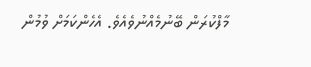މާފްކުރަން ބޭނުމެއްނުވެއެވެ. އެހެންކަމަށް ވުމުން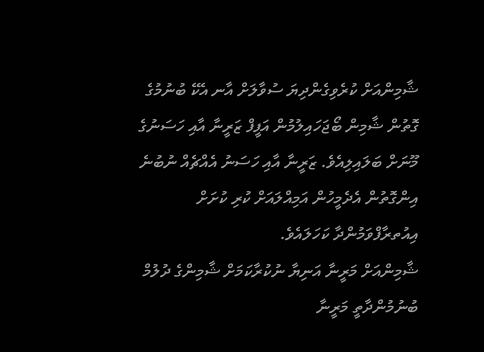ޝާމިންއަށް ކުރެވިގެންދިޔަ ސުވާލަށް އާނ އެކޭ ބުނުމުގެ ގޮތުން ޝާމިން ބޯޖަހައިލުމުން އަފީފް ޒަރީނާ އާއި ހަސަނުގެ މޫނަށް ބަލައިލިއެވެ. ޒަރީނާ އާއި ހަސަނު އެއްޗެއް ނުބުނެ އިންގޮތުން އެދެމީހުން އަމިއްލައަށް ކުރި ކުށަށް އިއުތރާފްވަމުންދާ ކަހަލައެވެ.
ޝާމިންއަށް މަރީނާ އަނިޔާ ނުކުރާކަމަށް ޝާމިންގެ ދުލުމް ބުނުމުންދާތީ މަރީނާ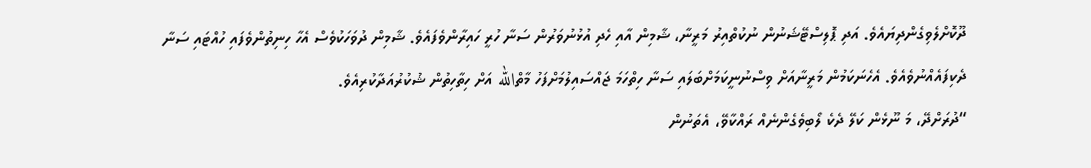ދޫކޮށްލެވިގެންދިޔައެވެ. އަދި ޕޮލިސްޓޭޝަނުން ނުކުތްއިރު މަރީނާ، ޝާމިން އާއި ހެދި އުޅުނުވަރުން ސަނާ ހުރީ ހައިރާންވެފައެވެ. ޝާމިން ދުވަހަކުވެސް އެހާ ހިނިތުންވެފައި ހުއްޓައި ސަނާ ދެކިފައެއްނުވެއެވެ. އެހެނަކަމުން މަރީނާއަށް ވިސްނުނީކަމަށްބަލައި ސަނާ ހިތްހަމަ ޖައްސައިލުމަށްފަހު މާތްالله އަށް ހިތާހިތުން ޝުކުރުއަދާކުރިއެވެ.
“ދުރަށްދޭ، މަ ނޫޅެން ކަލޭ ދެކެ ލޯބިވެގެންނެއް ރައްކާވޭ، އެތަނުން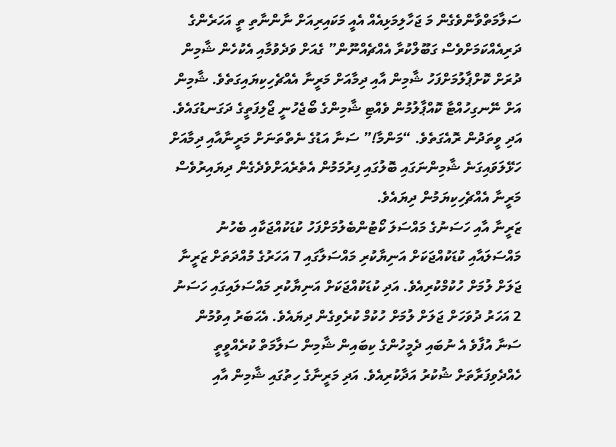ސަލާމަތްވާންވެގެން މަ ޖަހާލިމަޅިއެއް އެއީ މަކައިރިއަށް ނާންނާތި ތީ އަހަރެންގެ ދަރިއެއްކަމަށްވެސް ގަބޫލްކުރާ އެއްޗެއްނޫން” ގެއަށް ވަދެވުމާއި އެކުހެން ޝާމިން ދުރަށް ކޮށްޕާލުމަށްފަހު ޝާމިން އާއި ދިމާއަށް މަރީނާ އެއްޗެހިކިޔައިގަތެވެ. ޝާމިން އަށް ނޭނގިހުއްޓާ ކޮއްޕާލުމުން ވެއްޓި ޝާމިންގެ ބޯޖެހުނީ ޖޯލިފަތީގެ ދަގަނޑުގައެވެ. އަދި ވީތަދުން ރޮއެގަތެވެ. “މަންމާ!” ސަނާ އަޑުގެ ނެތްތަނަށް މަރީނާއާއި ދިމާއަށް ހަޅޭލަވައިގަނެ ޝާމިންނަގައި ބޮލުގައި ފިރުމަމުން އެތެރެއަށްވެދެގެން ދިޔައިރުވެސް މަރީނާ އެއްޗެހިކިޔަމުން ދިޔައެވެ.
ޒަރީނާ އާއި ހަސަނުގެ މައްސަލަ ކޯޓުންބެލުމަށްފަހު ކުޑަކުއްޖަކާއި ބެހުނު މައްސަލައާއި ކުޑަކުއްޖަކަށް އަނިޔާކުރި މައްސަލާގައި 7 އަހަރުގެ މުއްދަތަށް ޒަރީނާ ޖަލަށް ލުމަށް ހުކުމްކުރިއެވެ. އަދި ކުޑަކުއްޖަކަށް އަނިޔާކުރި މައްސަލައިގައި ހަސަނު 2 އަހަރު ދުވަހަށް ޖަލަށް ލުމަށް ހުކުމް ކުރެވިގެން ދިޔައެވެ. އެޙަބަރު އިވުމުން ސަނާ އުފާވެ އެ ނުބައި ދެމީހުންގެ ކިބައިން ޝާމިން ސަލާމަތް ކުރެއްވީތީ ހެއްދެވިފަރާތަށް ޝުކުރު އަދާކުރިއެވެ. އަދި މަރީނާގެ ހިތުގައި ޝާމިން އާއި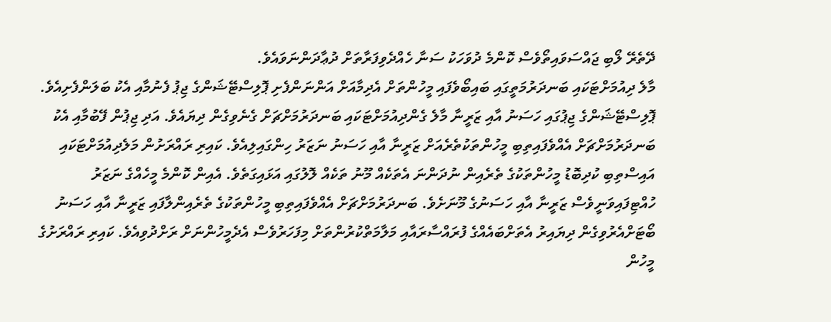ދޭތެރޭ ލޯބި ޖައްސަވައިތޯވެސް ކޮންމެ ދުވަހަކު ސަނާ ހެއްދެވިފަރާތަށް ދުޢާދަންނަވައެވެ.
މާލެ ދިއުމަށްޓަކައި ބަނދަރުމަތީގައި ބައިބޯވެފައި މީހުންތަށް އެދިމާއަށް އަންނަންފެށި ޕޮލިސްޓޭޝަންގެ ޖިޕު ފެނުމާއި އެކު ބަލަންފެށިއެވެ. ޕޮލިސްޓޭޝަންގެ ޖިޕުގައި ހަސަނު އާއި ޒަރީނާ މާލެ ގެންދިއުމަށްޓަކައި ބަނދަރުމަށްޗަށް ގެނެވިގެން ދިޔައެވެ. އަދި ޖިޕުން ފޭބުމާއި އެކު ބަނދަރުމަށްޗަށް އެއްވެފައިތިބި މީހުންތަކުތެރެއަށް ޒަރީނާ އާއި ހަސަނު ނަޒަރު ހިންގައިލިއެވެ. ކައިރި ރައްރަށުން މަލެދިއުމަށްޓަކައި އައިސްތިބި ކުދިބޮޑު މީހުންތަކުގެ ތެރެއިން ނުދަންނަ އެތަކެއް މޫނު ތަކެއް ލޮލުގައި އަޅައިގަތެވެ. އެއިން ކޮންމެ މީހެއްގެ ނަޒަރު ހުއްޓިފައިވަނީވެސް ޒަރީނާ އާއި ހަސަނުގެ މޫނަށެވެ. ބަނދަރުމަށްޗަށް އެއްވެފައިތިބި މީހުންތަކުގެ ތެރެއިންލާފައި ޒަރީނާ އާއި ހަސަނު ބޯޓަށްއެރުވިގެން ދިޔައިރު އެތަށްބައެއްގެ ފުރައްސާރައާއި މަލާމަތްކުރުންތަށް މިފަހަރުވެސް އެދެމީހުންނަށް ރަށްދުވިއެވެ. ކައިރި ރައްރަށުގެ މީހުން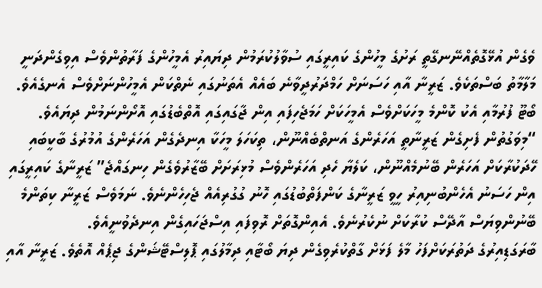ވެގެން އުޅޭގޮތެއްނޭނގޭތީ ރަށުގެ މީހުންގެ ކައިރީގައި ސުވާލުކުރަމުން ދިޔައިރު އެމީހުންގެ ފަރާތުންވެސް އިވިގެންދަނީ މަލާމާތު ބަސްތަކެވެ. ޒަރީނާ އާއި ހަސަނަށް ހަމްދަރުދީވާނެ ބައެއް އެތަނުގައި ނެތްކަން އެމީހުންނަށްވެސް އެނގެއެވެ. ބޯޓޫ ފުރުމާއި އެކު ކޮންމެ މީހަކަށްވެސް އެމީހަކަށް ހަމަޖެހިފައި އިން ޖާގައިގައި އޮތްބެޑުގައި އޮށޯންނަމުން ދިޔައެވެ.
“މިވަގުތުން ފެށިގެން ޒަރީނާތީ އަހަރެންގެ އަނތްބެއްނޫން، ތިކަހަލަ މީހަކާ އިނދެގެން އަހަރެންގެ އުމުރުގެ ބާކީބައި ހޭދަކުރާކަށް އަހަރެން ބޭނުމެއްނޫން، ކަލެޔާ ހެދި އަހަރެންވެސް މުޅިރަށަށް ބޭޒާރުވެގެން ހިނގައްޖެ” ޒަރީނާގެ ކައިރީގައި އިން ހަސަނު އެހެންބުނިއިރު ހީވީ ޒަރީނާގެ ކަންފަތްބުޑުގައި ހޮނު ގުގުރިއެއް ޖެހިހެންނެވެ. ނަމަވެސް ޒަރީނާ ކިތަންމެ ބޭނުންވިޔަސް އާދޭސް ކުރާކަށް ނުކެރުނެވެ. އެއިންގޮތަށް ރޮވިފައި އިސްޖަހައިގެން އިނދެވުނީއެވެ.
ބާރަގަޑިއިރުގެ ދަތުރަކަށްފަހު މާލެ ފަޅަށް ގާތްކުރެވިގެން ދިޔަ ބޯޓާއި ދިމާލުގައި ޕޮލިސްޓޭޝަންގެ ޖިޕެއް އޮތެވެ. ޒަރީނާ އާއި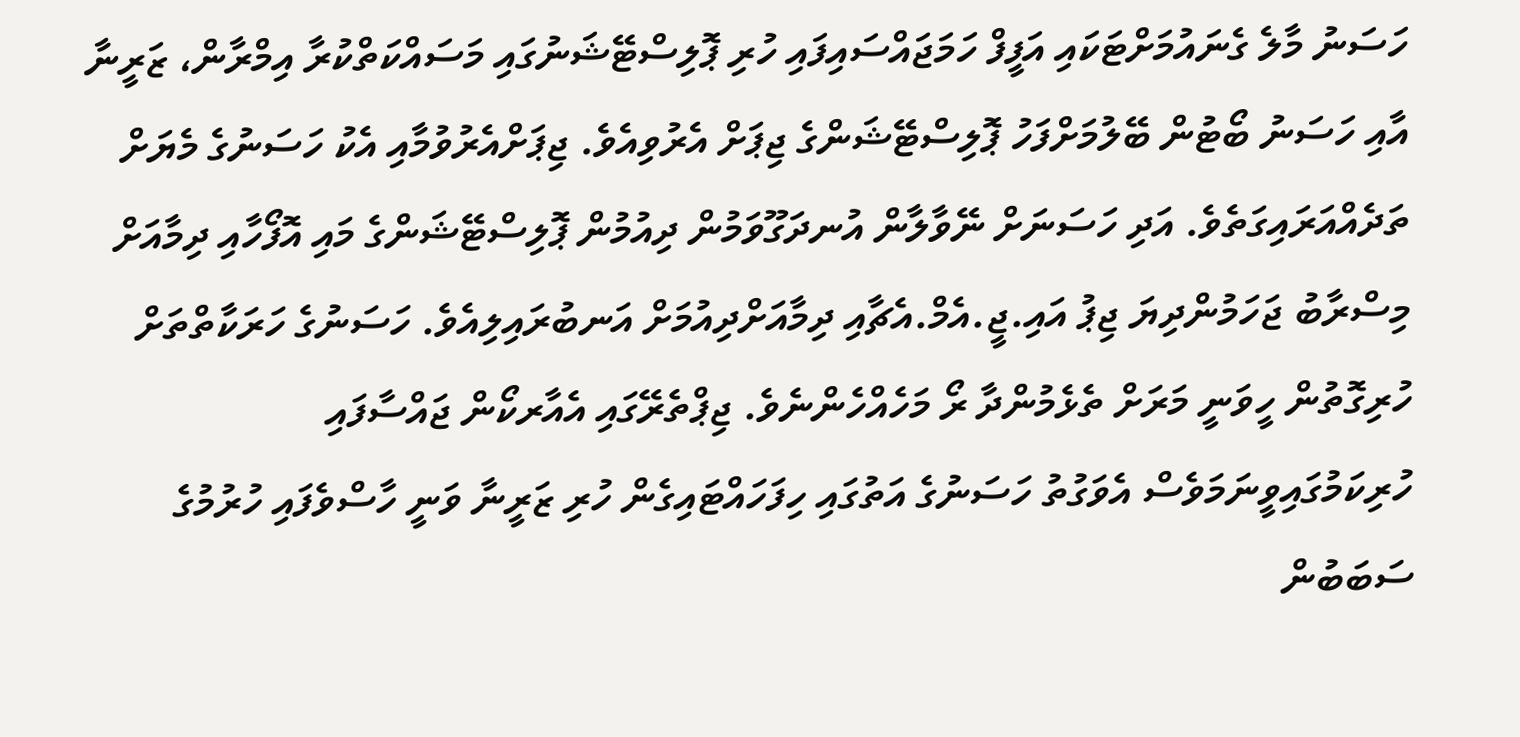ހަސަނު މާލެ ގެނައުމަށްޓަކައި އަފީފް ހަމަޖައްސައިފައި ހުރި ޕޮލިސްޓޭޝަނުގައި މަސައްކަތްކުރާ އިމްރާން، ޒަރީނާ އާއި ހަސަނު ބޯޓުން ބޭލުމަށްފަހު ޕޮލިސްޓޭޝަންގެ ޖިޕަށް އެރުވިއެވެ. ޖިޕަށްއެރުވުމާއި އެކު ހަސަނުގެ މެޔަށް ތަދެއްއަރައިގަތެވެ. އަދި ހަސަނަށް ނޭވާލާން އުނދަގޫވަމުން ދިއުމުން ޕޮލިސްޓޭޝަންގެ މައި އޮފޯހާއި ދިމާއަށް މިސްރާބު ޖަހަމުންދިޔަ ޖިޕު އައި.ޖީ.އެމް.އެޗާއި ދިމާއަށްދިއުމަށް އަނބުރައިލިއެވެ. ހަސަނުގެ ހަރަކާތްތަށް ހުރިގޮތުން ހީވަނީ މަރަށް ތެޅެމުންދާ ރޯ މަހެއްހެންނެވެ. ޖިޕްތެރޭގައި އެއާރކޯން ޖައްސާފައި ހުރިކަމުގައިވީނަމަވެސް އެވަގުތު ހަސަނުގެ އަތުގައި ހިފަހައްޓައިގެން ހުރި ޒަރީނާ ވަނީ ހާސްވެފައި ހުރުމުގެ ސަބަބުން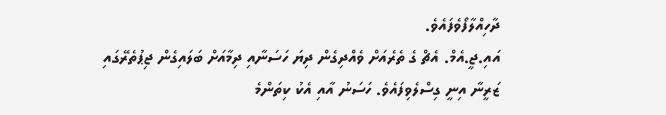ދާހިއްލާފޯވެފައެވެ.
އައި.ޖީ.އެމް. އެޗް ގެ ތެރެއަށް ވެއްދިގެން ދިޔަ ހަސަނާއި ދިމާއަށް ބަލައިގެން ޖިޕުތެރޭގައި ޒަރީނާ އިނީ ގިސްލެވިފައެވެ. ހަސަނު އާއި އެކު ކިތަންމެ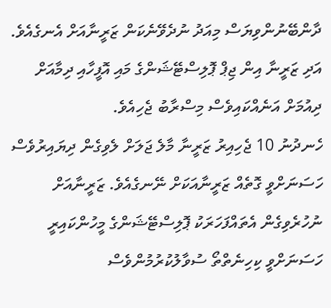ދާންބޭނުންވިޔަސް މިއަދު ނުދެވޭނެކަން ޒަރީނާއަށް އެނގެއެވެ. އަދި ޒަރީނާ އިން ޖިޕް ޕޮލިސްޓޭޝަންގެ މައި އޮފީހާއި ދިމާއަށް ދިއުމަށް އަނެއްކައިވެސް މިސްރާބު ޖެހިއެވެ.
ހެނދުނު 10 ޖެހިއިރު ޒަރީނާ މާލެ ޖަލަށް ލެވިގެން ދިޔައިރުވެސް ހަސަނަށްވީ ގޮތެއް ޒަރީނާއަކަށް ނޭނގެއެވެ. ޒަރީނާއަށް ނުހުރެވިގެން އެތައްފަހަރަކު ޕޮލިސްޓޭޝަންގެ މީހުންކައިރީ ހަސަނަށްވީ ކިހިނެތްތޯ ސުވާލުކުރުމުންވެސް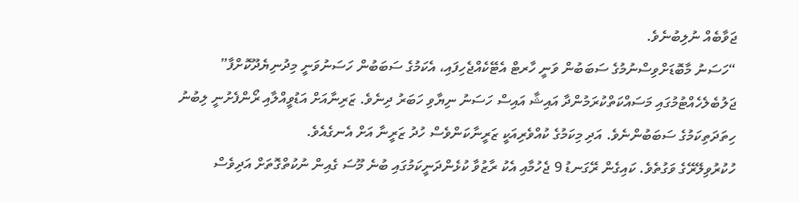ޖަވާބެއް ނުލިބުނެވެ.
“ހަސަނު މާބޮޑަށްވިސްނުމުގެ ސަބަބުން ވަނީ ހާރޓް އެޓޭކެއްޖެހިފައި، އެކަމުގެ ސަބަބުން ހަސަނުވަނީ މިދުނިޔެދޫކޮށްފާ” ޖަލުބެލެހެއްޓުމުގައި މަސައްކަތްކުރަމުންދާ އައިޝާ އައިސް ހަސަނު ނިޔާވި ހަބަރު ދިނެވެ. ޒަރިނާއަށް އަޑުވީއްލާއި ރޯންފެށުނީ ލިބުނު ހިތަދަތިކަމުގެ ސަބަބުންނެވެ. އަދި މިކަމުގެ ކުއްވެރިއަކީ ޒަރީނާކަންވެސް ހުދު ޒަރީނާ އަށް އެނގެއެވެ.
ހުކުރުވިލޭރޭގެ ވަގުތެވެ. ކައިގެން ރޭގަނޑު 9 ޖެހުމާއި އެކު ރާޒުވާ ކުޅެންދަނީކަމުގައި ބުނެ މޫސަ ގެއިން ނުކުތްގޮތަށް އަދިވެސް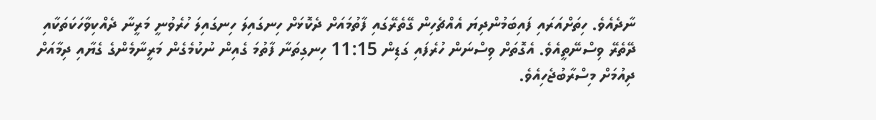ނާދެއެވެ. ހިތަށްއަރައި ފައިބަމުންދިޔަ އެއްޗެހިން ގޭތެރޭގައި ފާތުމައަށް ދެކޮޅަށް ހިނގައިލަ ހިނގައިލަ ހުރެވުނީ މަރީނާ ދެއްކިވާހަކަތަކާއި ދޭތެރޭ ވިސްނޭތީއެވެ. އެގޮތަށް ވިސްނަން ހުރެފައި ގަޑިން 11:15 ހިނގިތަނާ ފާތުމަ ގެއިން ނުކުމެގެން މަރީނާމެންގެ ގެޔާއި ދިމާއަށް ދިއުމަށް މިސްރާބުޖެހިއެވެ.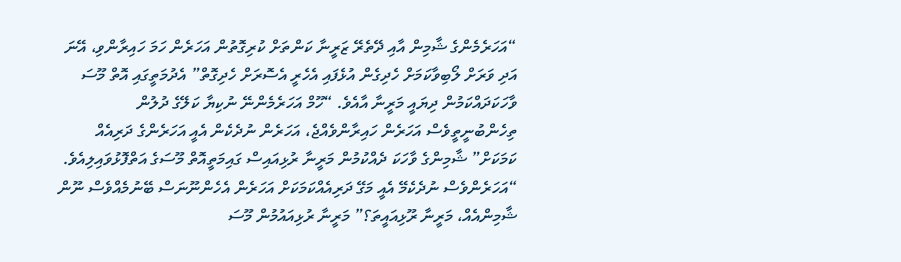“އަހަރެމެންގެ ޝާމިން އާއި ދޭތެރޭ ޒަރީނާ ކަންތަށް ކުރިގޮތުން އަހަރެން ހަމަ ހައިރާންވި، އޭނަ އަދި ވަރަށް ލޯބިވާކަމަށް ހެދިގެން އުޅެފައި އެހެރީ އެސޮރަށް ހެދިގޮތް” އެދުމަތީގައި އޮތް މޫސަ ވާހަކަދައްކަމުން ދިޔައީ މަރީނާ އާއެވެ. “ހޫމް އަހަރެމެންނޭ ނުކިޔާ ކަލޭގެ ދުލުން ތިހެންބުނީތީވެސް އަހަރެން ހައިރާންވެއްޖެ، އަހަރެން ނުދެކެން އެއީ އަހަރެންގެ ދަރިއެއް ކަމަކަށް” ޝާމިންގެ ވާހަކަ ދެއްކުމުން މަރީނާ ރުޅިއައިސް ގައިމަތީއޮތް މޫސަގެ އަތްފޮޅުވައިލިއެވެ. “އަހަރެންވެސް ނުދެކެމޭ އެއީ މަގޭ ދަރިއެއްކަމަކަށް އަހަރެން އެހެންނޫނަސް ބޭނުމެއްވެސް ނޫން ޝާމިންއެއް، މަރީނާ ރޫޅިއައީތަ؟” މަރީނާ ރުޅިއައުމުން މޫސަ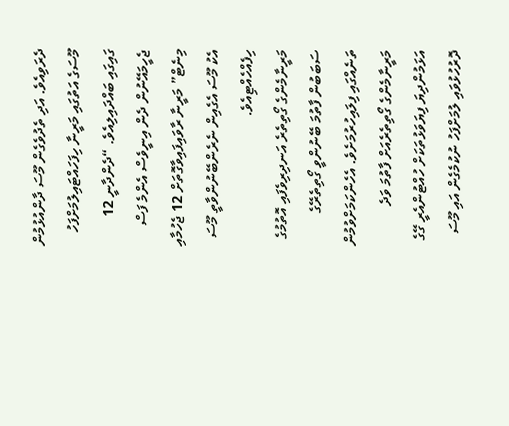ދެރަވިއެވެ. އަދި ތެދުވެގެން މޫސަ ދާންއުޅުމުން މޫސަގެ އަތުގައި މަރީނާ ހިފަހައްޓައިލުމަށްފަހު ގައިގައި ބައްދައިލިއެވެ. “ދެންދާނީ 12 ޖެހީމައޭނުން ދެން އިނީވެސް އެންމެ ފަސް މިނެޓް” މަރީނާ ރާވައިފައިވާގޮތަށް 12 ޖެހުމާއި އެކު މޫސަ އެގެއިން ނެރެންބޭނުންވާތީ މޫސަ ހިފެއްހެއްޓިއެވެ.
މަރީނާމެންގެ ގޯތިތެރެ އަނދިރިވެފައި އޮތުމުގެ ސަބަބުން ފާތުމަ ބޭނުންވީ ގޯތިތެރޭގެ ތަނެއްގައި ފިލައިހުރުމަށެވެ. އެހެންކަމަށްވުމުން މަރީނާމެންގެ ގޯތިތެރެއަށް ފާތުމަ ވަދެ އަޅަމުންދިޔަ ފިޔަވަޅުތަކަށް ހުއްޓުންއެރީ ގޭގެ ދޮރުހުޅުވައި ލުމަށްފަހު ނުކުމެގެން އައި މޫސަ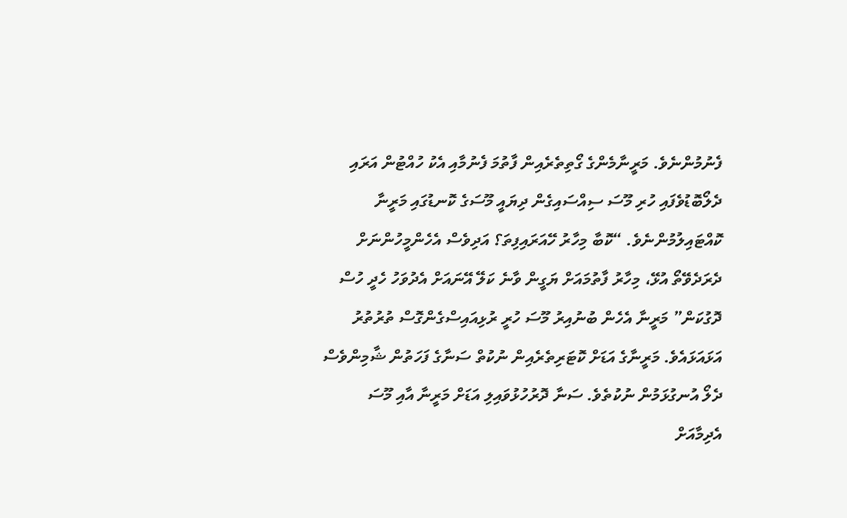ފެނުމުންނެވެ. މަރީނާމެންގެ ގޯތިތެރެއިން ފާތުމަ ފެނުމާއި އެކު ހުއްޓުން އަރައި ދެލޯބޮޑުވެފައި ހުރި މޫސަ ސިއްސައިގެން ދިޔައީ މޫސަގެ ކޮނޑުގައި މަރީނާ ކޮއްޓައިލުމުންނެވެ. “ކޮބާ މިހާރު ހޭއަރައިފިތަ؟ އަދިވެސް އެހެންމީހުންނަށް ދެރަދެވޭތޯ އުޅޭ، މިހާރު ފާތުމައަށް ޔަގީން ވާނެ ކަލޭ އޭނައަށް އެދުވަހު ހެދީ ހުސް ދޮގުކަން” މަރީނާ އެހެން ބުނުއިރު މޫސަ ހުރީ ރުޅިއައިސްގެންގޮސް ތުރުތުރު އަޅައަޅައެވެ. މަރީނާގެ އަޑަށް ކޮޓަރިތެރެއިން ނުކުތް ސަނާގެ ފަހަތުން ޝާމިންވެސް ދެލޯ އުނގުޅަމުން ނުކުތެވެ. ސަނާ ދޮރުހުޅުވައިލި އަޑަށް މަރީނާ އާއި މޫސަ އެދިމާއަށް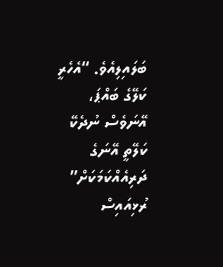ބަލައިލިއެވެ. “އެހެރީ ކަލޭގެ ބައްޕަ، އޭނަވެސް ނުދެކޭ ކަލޭތީ އޭނަގެ ދަރިއެއްކަމަކަށް” ރުޅިއައިސް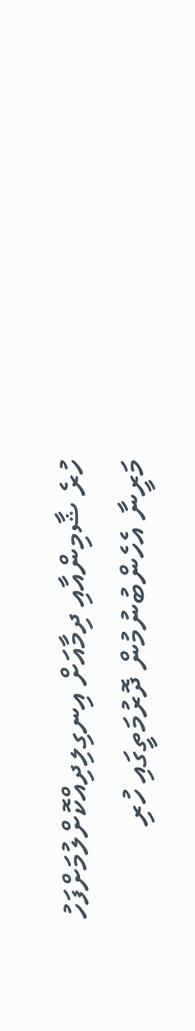ހުރެ ޝާމިންއާއި ދިމާއަށް އިނގިލިދިއްކޮށްލުމަށްފަހު މަރީނާ އެހެންބުނުމުން ދޮރުމަތީގައި ހުރި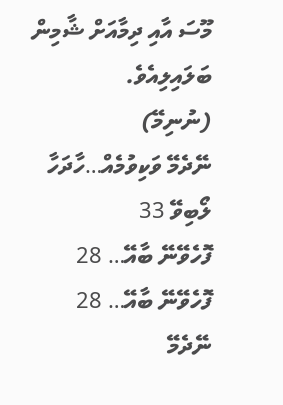މޫސަ އާއި ދިމާއަށް ޝާމިން ބަލައިލިއެވެ.
(ނުނިމޭ)
ނޭދެމޭ ވަކިވުމެއް…ހާދަހާ ލޯބިވޭ 33
ފޮހެވޭނޭ ބާއޭ… 28
ފޮހެވޭނޭ ބާއޭ… 28
ނޭދެމޭ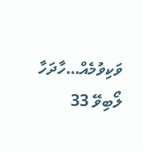ވަކިވުމެއް…ހާދަހާ ލޯބިވޭ 33